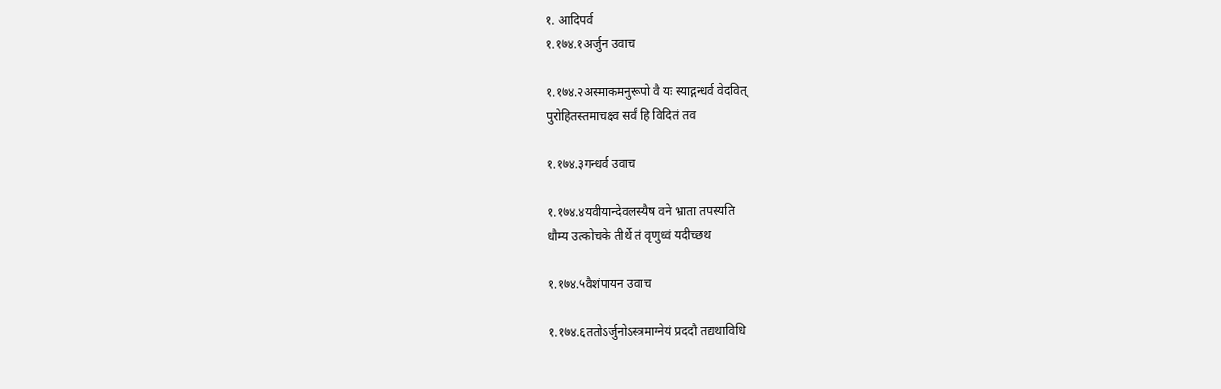१. आदिपर्व
१.१७४.१अर्जुन उवाच

१.१७४.२अस्माकमनुरूपो वै यः स्याद्गन्धर्व वेदवित्
पुरोहितस्तमाचक्ष्व सर्वं हि विदितं तव

१.१७४.३गन्धर्व उवाच

१.१७४.४यवीयान्देवलस्यैष वने भ्राता तपस्यति
धौम्य उत्कोचके तीर्थे तं वृणुध्वं यदीच्छथ

१.१७४.५वैशंपायन उवाच

१.१७४.६ततोऽर्जुनोऽस्त्रमाग्नेयं प्रददौ तद्यथाविधि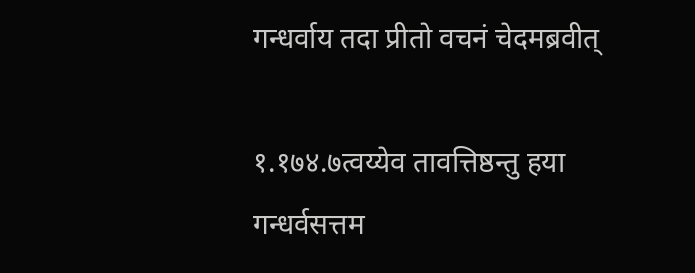गन्धर्वाय तदा प्रीतो वचनं चेदमब्रवीत्

१.१७४.७त्वय्येव तावत्तिष्ठन्तु हया गन्धर्वसत्तम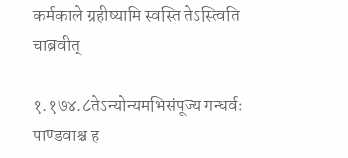कर्मकाले ग्रहीष्यामि स्वस्ति तेऽस्त्विति चाब्रवीत्

१.१७४.८तेऽन्योन्यमभिसंपूज्य गन्धर्वः पाण्डवाश्च ह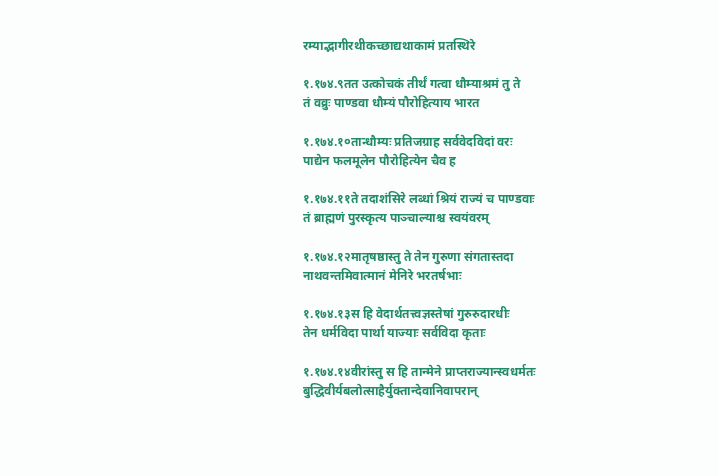रम्याद्भागीरथीकच्छाद्यथाकामं प्रतस्थिरे

१.१७४.९तत उत्कोचकं तीर्थं गत्वा धौम्याश्रमं तु ते
तं वव्रुः पाण्डवा धौम्यं पौरोहित्याय भारत

१.१७४.१०तान्धौम्यः प्रतिजग्राह सर्ववेदविदां वरः
पाद्येन फलमूलेन पौरोहित्येन चैव ह

१.१७४.११ते तदाशंसिरे लब्धां श्रियं राज्यं च पाण्डवाः
तं ब्राह्मणं पुरस्कृत्य पाञ्चाल्याश्च स्वयंवरम्

१.१७४.१२मातृषष्ठास्तु ते तेन गुरुणा संगतास्तदा
नाथवन्तमिवात्मानं मेनिरे भरतर्षभाः

१.१७४.१३स हि वेदार्थतत्त्वज्ञस्तेषां गुरुरुदारधीः
तेन धर्मविदा पार्था याज्याः सर्वविदा कृताः

१.१७४.१४वीरांस्तु स हि तान्मेने प्राप्तराज्यान्स्वधर्मतः
बुद्धिवीर्यबलोत्साहैर्युक्तान्देवानिवापरान्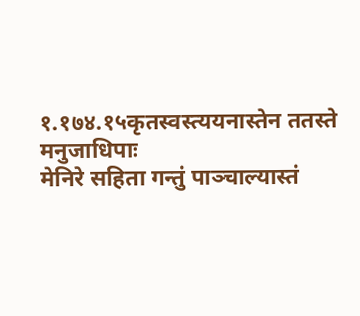१.१७४.१५कृतस्वस्त्ययनास्तेन ततस्ते मनुजाधिपाः
मेनिरे सहिता गन्तुं पाञ्चाल्यास्तं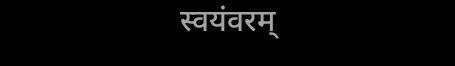स्वयंवरम्